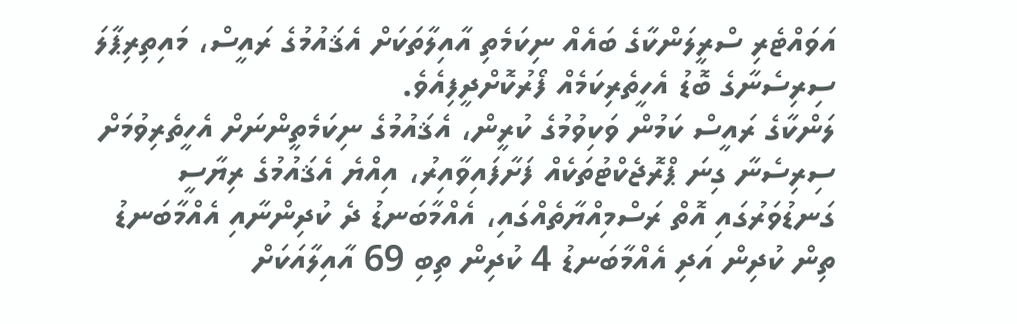އަވައްޓެރި ސްރީލަންކާގެ ބައެއް ނިކަމެތި އާއިލާތަކަށް އެޤައުމުގެ ރައީސް، މައިތިރިޕާލަ ސިރިސެނާގެ ބޮޑު އެހީތެރިކަމެއް ފޯރުކޮށްދީފިއެވެ.
ލަންކާގެ ރައީސް ކަމުން ވަކިވުމުގެ ކުރީން، އެޤައުމުގެ ނިކަމެތީންނަށް އެހީތެރިވުމަށް ސިރިސެނާ ގިނަ ޕްރޮޖެކްޓުތަކެއް ފަށާފައިވާއިރު، އިއްޔެ އެޤައުމުގެ ރިޔާސީ ގަނޑުވަރުގައި އޮތް ރަސްމިއްޔާތެއްގައި، އެއްމާބަނޑު ދެ ކުދިންނާއި އެއްމާބަނޑު ތިން ކުދިން އަދި އެއްމާބަނޑު 4 ކުދިން ތިބި 69 އާއިލާއަކަށް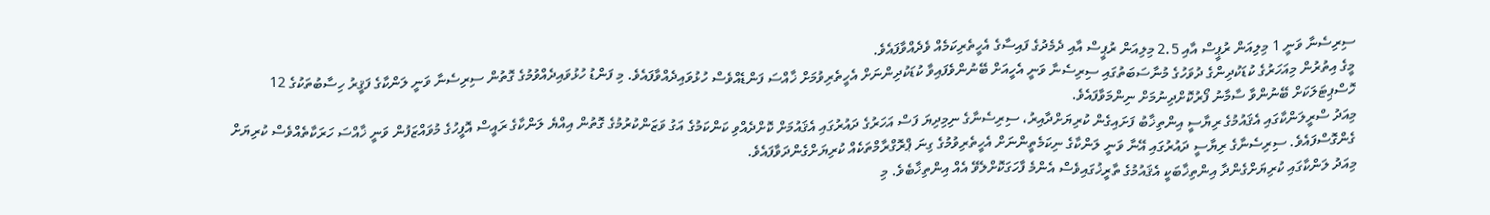ސިރިސެނާ ވަނީ 1 މިލިއަން ރުޕީސް އާއި 2.5 މިލިއަން ރުޕީސް އާއި ދެމެދުގެ ފައިސާގެ އެހީތެރިކަމެއް ވެދެއްވާފައެވެ.
މީގެ އިތުރުން މިއަހަރުގެ ކުޑަކުދިންގެ ދުވަހުގެ މުނާސަބަތުގައި ސިރިސެނާ ވަނީ އެހީއަށް ބޭނުންވެފައިވާ ކުޑަކުދިންނަށް އެހީތެރިވުމަށް ޚާއްސަ ފަންޑެއްވެސް ހުޅުވައިދެއްވާފައެވެ. މި ފަންޑު ހުޅުވައިދެއްވުމުގެ ގޮތުން ސިރިސެނާ ވަނީ ލަންކާގެ ފަޤީރު ހިސާބުތަކުގެ 12 ހޮސްޕިޓަލަކަށް ބޭނުންވާ ސާމާނު ފޯރުކޮށްދިނުމަށް ނިންމަވާފައެވެ.
މިއަދު ސްރީލަންކާގައި އެޤައުމުގެ ރިޔާސީ އިންތިޚާބު ފަށައިގެން ކުރިޔަށްދާއިރު، ސިރިސެނާގެ ނިމިދިޔަ ފަސް އަހަރުގެ ދައުރުގައި އެޤައުމަށް ކޮށްދެއްވި ކަންކަމުގެ އަގު ވަޒަންކުރުމުގެ ގޮތުން އިއްޔެ ލަންކާގެ ރައީސް އޮފީހުގެ މުވައްޒަފުން ވަނީ ޚާއްސަ ހަރަކާތެއްވެސް ކުރިޔަށް ގެންގޮސްފައެވެ. ސިރިސެނާގެ ރިޔާސީ ދައުރުގައި އޭނާ ވަނީ ލަންކާގެ ނިކަމެތީންނަށް އެހީތެރިވުމުގެ ގިނަ ޕްރޮގްރާމްތަކެއް ކުރިޔަށްގެންދަވާފައެވެ.
މިއަދު ލަންކާގައި ކުރިޔަށްގެންދާ އިންތިޚާބަކީ އެޤައުމުގެ ތާރީޚުގައިވެސް އެންމެ ފާހަގަކޮށްލެވޭ އެއް އިންތިޚާބެވެ. މި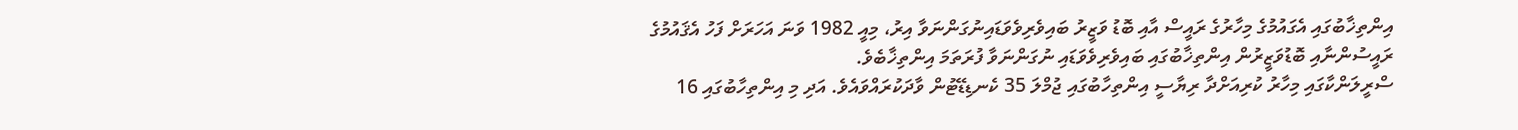އިންތިޚާބުގައި އެގައުމުގެ މިހާރުގެ ރައީސް އާއި ބޮޑު ވަޒީރު ބައިވެރިވެވަޑައިނުގަންނަވާ އިރު، މިއީ 1982 ވަނަ އަހަރަށް ފަހު އެޤައުމުގެ ރައީސުންނާއި ބޮޑުވަޒީރުން އިންތިޚާބުގައި ބައިވެރިވެވަޑައި ނުގަންނަވާ ފުރަތަމަ އިންތިޚާބެވެ.
ސްރީލަންކާގައި މިހާރު ކުރިއަށްދާ ރިޔާސީ އިންތިހާބުގައި ޖުމްލަ 35 ކެނޑިޑޭޓުން ވާދަކުރައްވައެވެ. އަދި މި އިންތިހާބުގައި 16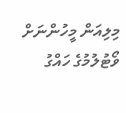މިލިއަން މީހުންނަށް ވޯޓުލުމުގެ ހައްގު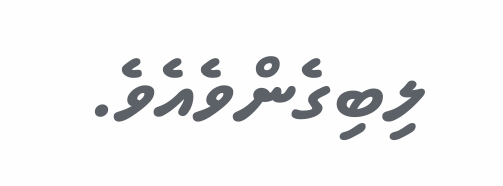ލިބިގެންވެއެވެ.